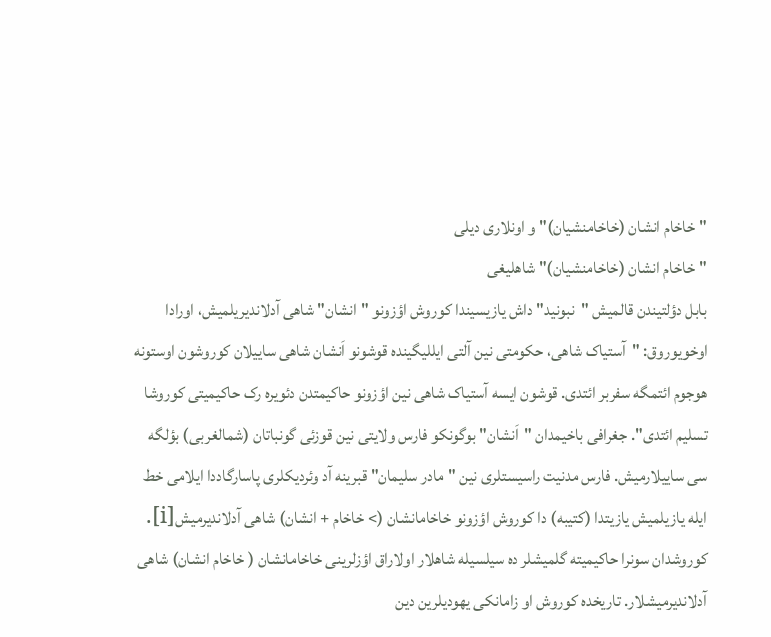"خاخام انشان (خاخامنشیان)" و اونلاری دیلی
"خاخام انشان (خاخامنشیان)" شاهلیغی
بابل دؤلتیندن قالمیش "نبونید" داش یازیسیندا کوروش اؤزونو "انشان" شاهی آدلاندیریلمیش، اورادا اوخویوروق: "آستیاک شاهی، حکومتی نین آلتی ایللیگینده قوشونو اَنشان شاهی ساییلان کوروشون اوستونه هوجوم ائتمگه سفربر ائتدی. قوشون ایسه آستیاک شاهی نین اؤزونو حاکیمتدن دئویره رک حاکیمیتی کوروشا تسلیم ائتدی". جغرافی باخیمدان "اَنشان" بوگونکو فارس ولایتی نین قوزئی گونباتان (شمالغربی) بؤلگه سی ساییلارمیش. فارس مدنیت راسیستلری نین "مادر سلیمان" قبرینه آد وئردیکلری پاسارگاددا ایلامی خط ایله یازیلمیش یازیتدا (کتیبه) دا کوروش اؤزونو خاخامانشان (> خاخام + انشان) شاهی آدلاندیرمیش[i]. کوروشدان سونرا حاکیمیته گلمیشلر ده سیلسیله شاهلار اولاراق اؤزلرینی خاخامانشان ( خاخام انشان) شاهی آدلاندیرمیشلار. تاریخده کوروش او زامانکی یهودیلرین دین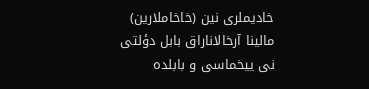خادیملری نین (خاخاملارین) مالینا آرخالاناراق بابل دؤلتی نی ییخماسی و بابلده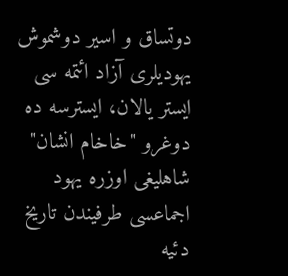دوتساق و اسیر دوشموش یهودیلری آزاد ائتمه سی ایستر یالان، ایسترسه ده دوغرو "خاخام انشان" شاهلیغی اوزره یهود اجماعسی طرفیندن تاریخ دئیه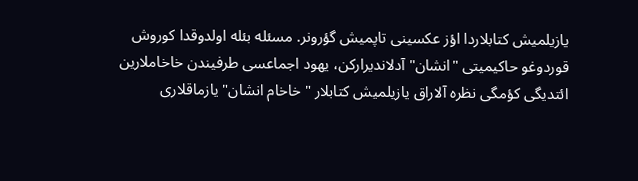یازیلمیش کتابلاردا اؤز عکسینی تاپمیش گؤرونر. مسئله بئله اولدوقدا کوروش قوردوغو حاکیمیتی "انشان" آدلاندیرارکن، یهود اجماعسی طرفیندن خاخاملارین ائتدیگی کؤمگی نظره آلاراق یازیلمیش کتابلار "خاخام انشان" یازماقلاری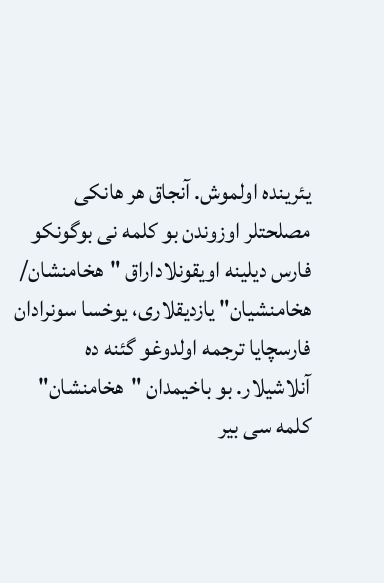یئرینده اولموش. آنجاق هر هانکی مصلحتلر اوزوندن بو کلمه نی بوگونکو فارس دیلینه اویقونلاداراق "هخامنشان/ هخامنشیان" یازدیقلاری، یوخسا سونرادان فارسچایا ترجمه اولدوغو گئنه ده آنلاشیلار. بو باخیمدان "هخامنشان" کلمه سی بیر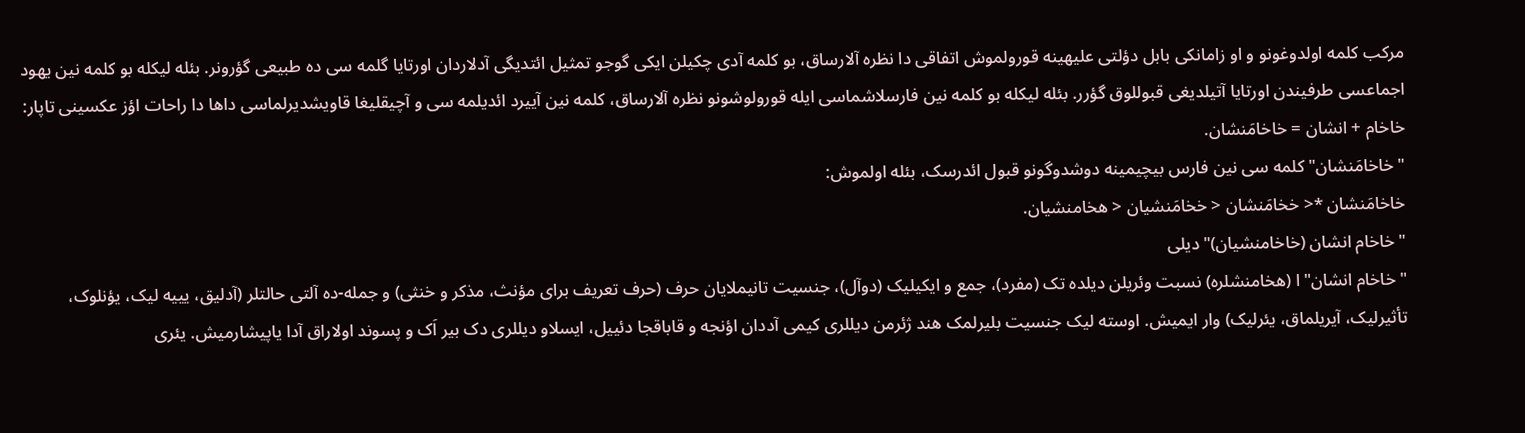مرکب کلمه اولدوغونو و او زامانکی بابل دؤلتی علیهینه قورولموش اتفاقی دا نظره آلارساق، بو کلمه آدی چکیلن ایکی گوجو تمثیل ائتدیگی آدلاردان اورتایا گلمه سی ده طبیعی گؤرونر. بئله لیکله بو کلمه نین یهود اجماعسی طرفیندن اورتایا آتیلدیغی قبوللوق گؤرر. بئله لیکله بو کلمه نین فارسلاشماسی ایله قورولوشونو نظره آلارساق، کلمه نین آییرد ائدیلمه سی و آچیقلیغا قاویشدیرلماسی داها دا راحات اؤز عکسینی تاپار:
خاخام + انشان = خاخامَنشان.
"خاخامَنشان" کلمه سی نین فارس بیچیمینه دوشدوگونو قبول ائدرسک، بئله اولموش:
خاخامَنشان *< خخامَنشان < خخامَنشیان < هخامنشیان.
"خاخام انشان (خاخامنشیان)" دیلی
"خاخام انشان"ا (هخامنشلره) نسبت وئریلن دیلده تک (مفرد)، جمع و ایکیلیک (دوآل)، جنسیت تانیملایان حرف (حرف تعریف برای مؤنث، مذکر و خنثی) و جمله-ده آلتی حالتلر (آدلیق، یییه لیک، یؤنلوک، تأثیرلیک، آیریلماق، یئرلیک) وار ایمیش. اوسته لیک جنسیت بلیرلمک هند ژئرمن دیللری کیمی آددان اؤنجه و قاباقجا دئییل، ایسلاو دیللری دک بیر اَک و پسوند اولاراق آدا یاپیشارمیش. یئری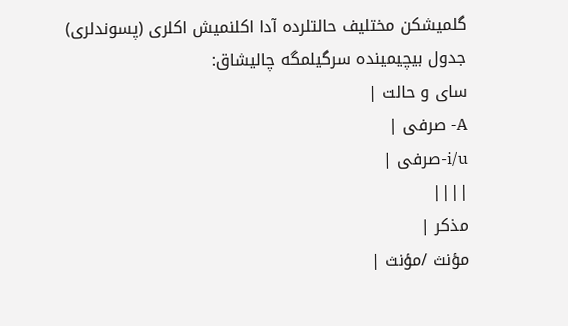گلمیشکن مختلیف حالتلرده آدا اکلنمیش اکلری (پسوندلری) جدول بیچیمینده سرگیلمگه چالیشاق:
سای و حالت |
A- صرفی |
i/u-صرفی |
||||
مذکر |
مؤنث /مؤنث |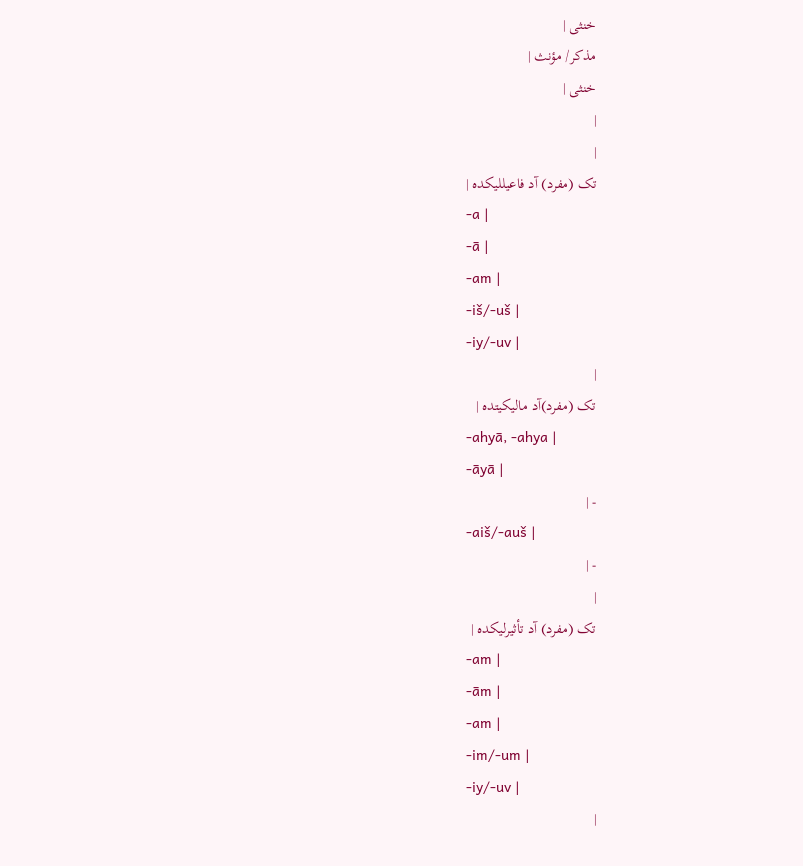خنثی |
مذکر/ مؤنث |
خنثی |
|
|
تک (مفرد) آد فاعیللیکده |
-a |
-ā |
-am |
-iš/-uš |
-iy/-uv |
|
تک (مفرد)آد مالیکیتده |
-ahyā, -ahya |
-āyā |
- |
-aiš/-auš |
- |
|
تک (مفرد) آد تأثیرلیکده |
-am |
-ām |
-am |
-im/-um |
-iy/-uv |
|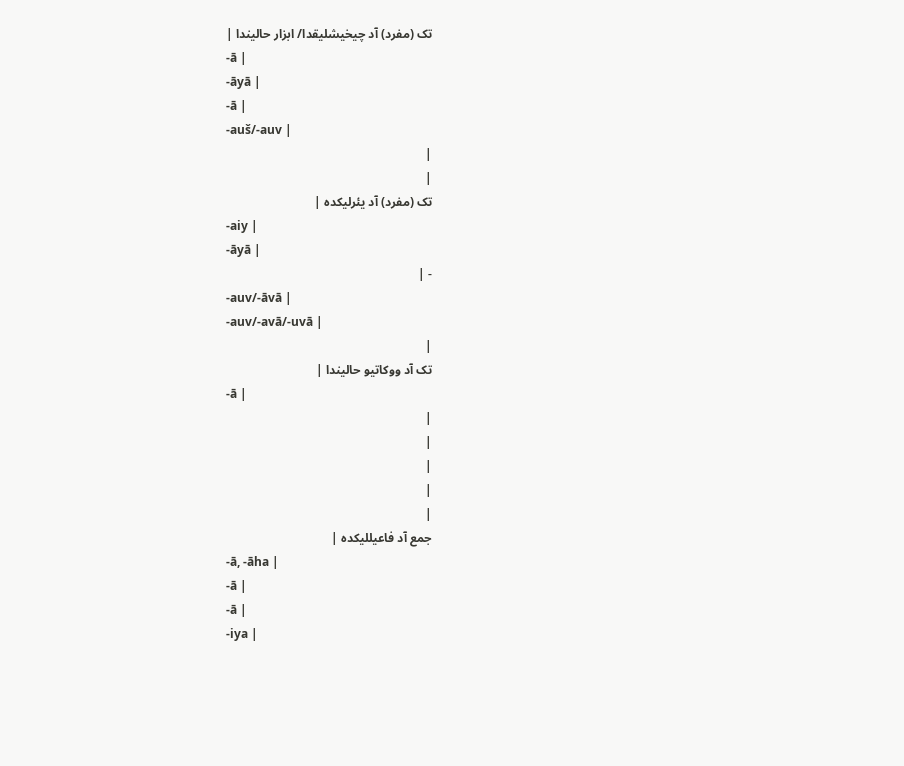تک (مفرد) آد چیخیشلیقدا/ ابزار حالیندا |
-ā |
-āyā |
-ā |
-auš/-auv |
|
|
تک (مفرد) آد یئرلیکده |
-aiy |
-āyā |
- |
-auv/-āvā |
-auv/-avā/-uvā |
|
تک آد ووکاتیو حالیندا |
-ā |
|
|
|
|
|
جمع آد فاعیللیکده |
-ā, -āha |
-ā |
-ā |
-iya |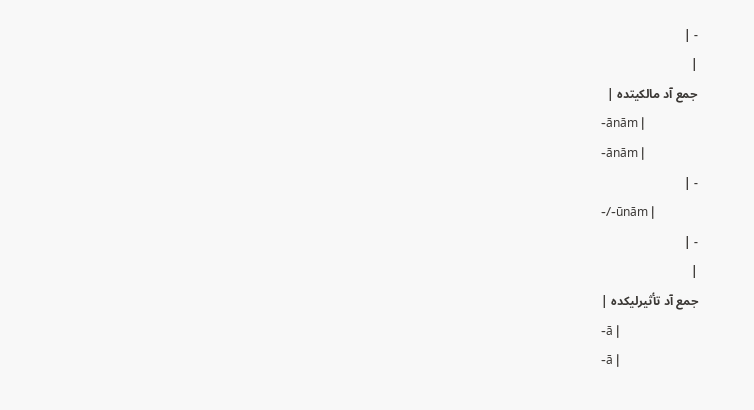- |
|
جمع آد مالکیتده |
-ānām |
-ānām |
- |
-/-ūnām |
- |
|
جمع آد تأثیرلیکده |
-ā |
-ā |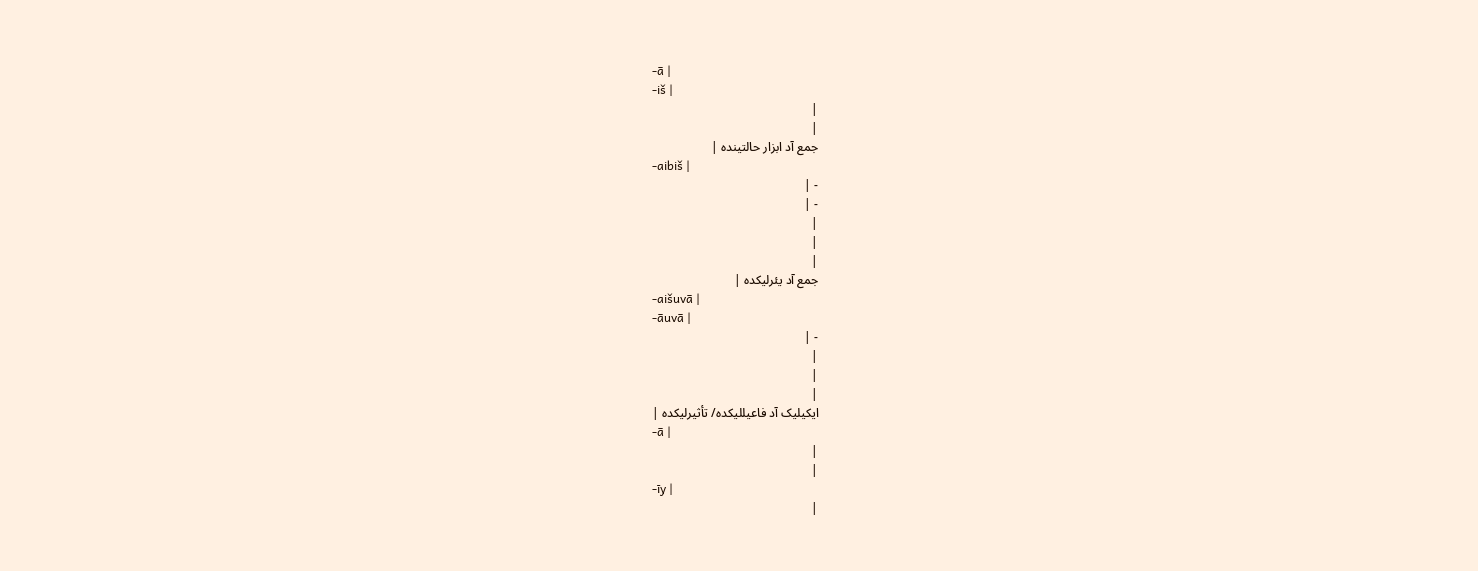-ā |
-iš |
|
|
جمع آد ابزار حالتینده |
-aibiš |
- |
- |
|
|
|
جمع آد یئرلیکده |
-aišuvā |
-āuvā |
- |
|
|
|
ایکیلیک آد فاعیللیکده/ تأثیرلیکده |
-ā |
|
|
-īy |
|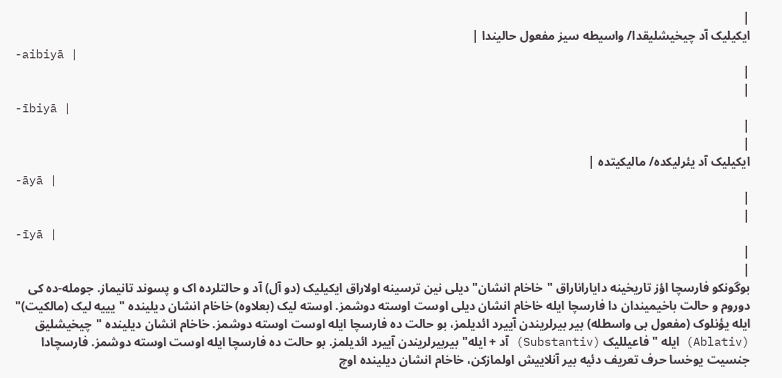|
ایکیلیک آد چیخیشلیقدا/ واسیطه سیز مفعول حالیندا |
-aibiyā |
|
|
-ībiyā |
|
|
ایکیلیک آد یئرلیکده/ مالیکیتده |
-āyā |
|
|
-īyā |
|
|
بوگونکو فارسچا اؤز تاریخینه دایاراناراق "خاخام انشان" دیلی نین ترسینه اولاراق ایکیلیک (دو آل) آد و حالتلرده اک و پسوند تانیماز. جومله-ده کی دوروم و حالت باخیمیندان دا فارسچا ایله خاخام انشان دیلی اوست اوسته دوشمز. اوسته لیک (بعلاوه) خاخام انشان دیلینده "یییه لیک (مالکیت)" ایله یؤنلوک (مفعول بی واسطله) بیر بیرلریندن آییرد ائدیلمز، بو حالت ده فارسچا ایله اوست اوسته دوشمز. خاخام انشان دیلینده "چیخیشلیق (Ablativ) ایله "فاعیللیک (Substantiv) آد + ایله" بیربیرلریندن آییرد ائدیلمز. بو حالت ده فارسچا ایله اوست اوسته دوشمز. فارسچادا جنسیت یوخسا حرف تعریف دئیه بیر آنلاییش اولمازکن، خاخام انشان دیلینده اوچ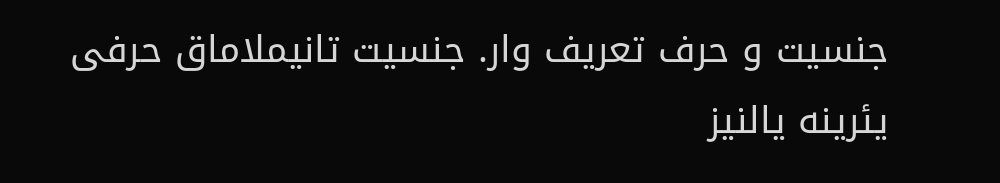جنسیت و حرف تعریف وار. جنسیت تانیملاماق حرفی یئرینه یالنیز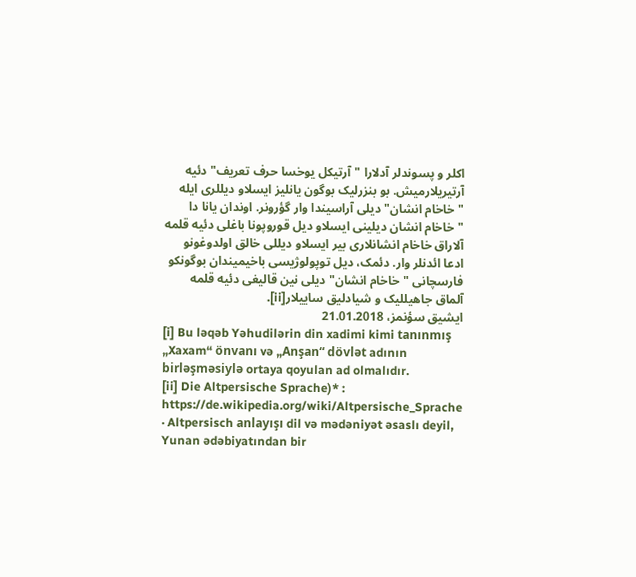اکلر و پسوندلر آدلارا "آرتیکل یوخسا حرف تعریف" دئیه آرتیریلارمیش. بو بنزرلیک بوگون یانلیز ایسلاو دیللری ایله "خاخام انشان" دیلی آراسیندا وار گؤرونر. اوندان یانا دا "خاخام انشان دیلینی ایسلاو دیل قوروپونا باغلی دئیه قلمه آلاراق خاخام انشانلاری بیر ایسلاو دیللی خالق اولدوغونو ادعا ائدنلر وار. دئمک، دیل توپولوژیسی باخیمیندان بوگونکو فارسچانی "خاخام انشان" دیلی نین قالیغی دئیه قلمه آلماق جاهیللیک و شیادلیق ساییلار[ii].
ایشیق سؤنمز، 21.01.2018
[i] Bu ləqəb Yəhudilərin din xadimi kimi tanınmış „Xaxam“ önvanı və „Anşan“ dövlət adının birləşməsiylə ortaya qoyulan ad olmalıdır.
[ii] Die Altpersische Sprache)* : https://de.wikipedia.org/wiki/Altpersische_Sprache
· Altpersisch anlayışı dil və mədəniyət əsaslı deyil, Yunan ədəbiyatından bir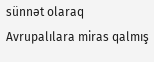sünnət olaraq Avrupalılara miras qalmış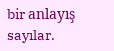bir anlayış sayılar.